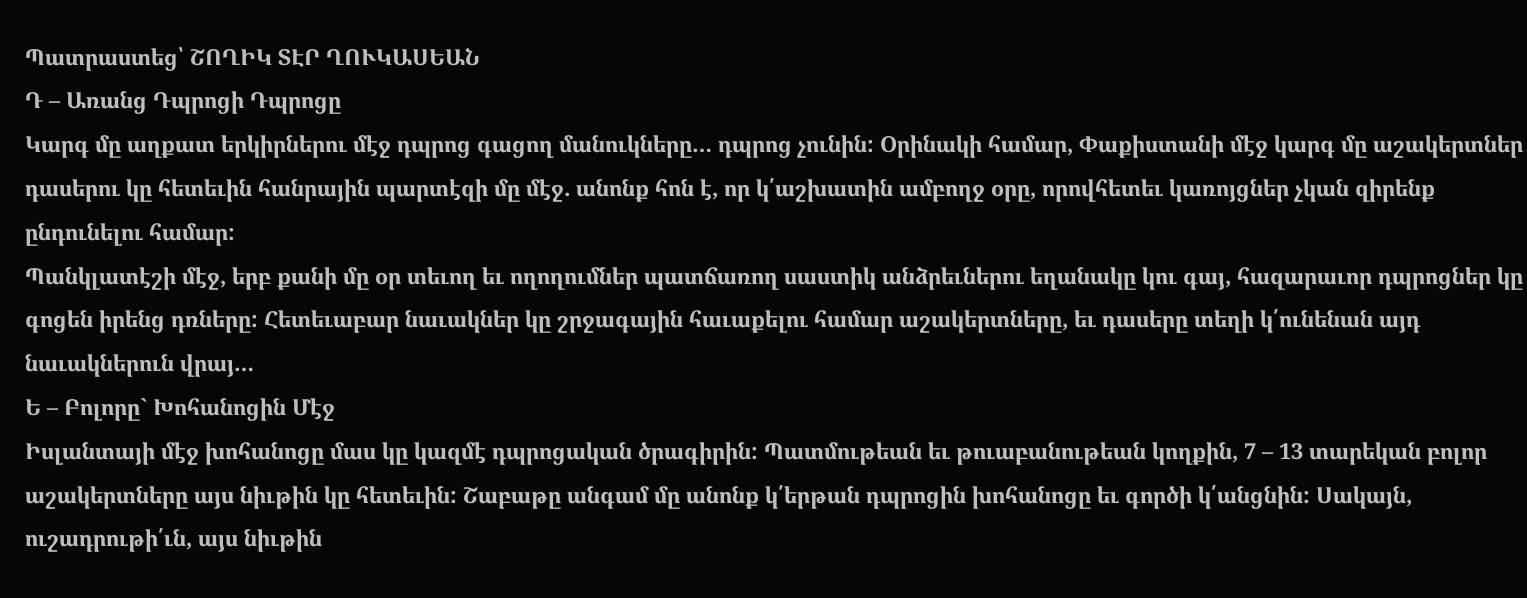Պատրաստեց՝ ՇՈՂԻԿ ՏԷՐ ՂՈՒԿԱՍԵԱՆ
Դ – Առանց Դպրոցի Դպրոցը
Կարգ մը աղքատ երկիրներու մէջ դպրոց գացող մանուկները… դպրոց չունին: Օրինակի համար, Փաքիստանի մէջ կարգ մը աշակերտներ դասերու կը հետեւին հանրային պարտէզի մը մէջ. անոնք հոն է, որ կ՛աշխատին ամբողջ օրը, որովհետեւ կառոյցներ չկան զիրենք ընդունելու համար:
Պանկլատէշի մէջ, երբ քանի մը օր տեւող եւ ողողումներ պատճառող սաստիկ անձրեւներու եղանակը կու գայ, հազարաւոր դպրոցներ կը գոցեն իրենց դռները: Հետեւաբար նաւակներ կը շրջագային հաւաքելու համար աշակերտները, եւ դասերը տեղի կ՛ունենան այդ նաւակներուն վրայ…
Ե – Բոլորը` Խոհանոցին Մէջ
Իսլանտայի մէջ խոհանոցը մաս կը կազմէ դպրոցական ծրագիրին: Պատմութեան եւ թուաբանութեան կողքին, 7 – 13 տարեկան բոլոր աշակերտները այս նիւթին կը հետեւին: Շաբաթը անգամ մը անոնք կ՛երթան դպրոցին խոհանոցը եւ գործի կ՛անցնին: Սակայն, ուշադրութի՛ւն, այս նիւթին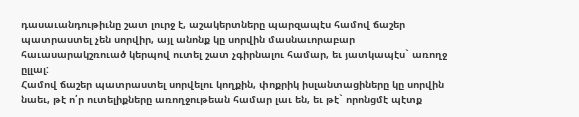դասաւանդութիւնը շատ լուրջ է, աշակերտները պարզապէս համով ճաշեր պատրաստել չեն սորվիր, այլ անոնք կը սորվին մասնաւորաբար հաւասարակշռուած կերպով ուտել շատ չգիրնալու համար, եւ յատկապէս` առողջ ըլլալ:
Համով ճաշեր պատրաստել սորվելու կողքին, փոքրիկ իսլանտացիները կը սորվին նաեւ, թէ ո՛ր ուտելիքները առողջութեան համար լաւ են, եւ թէ` որոնցմէ պէտք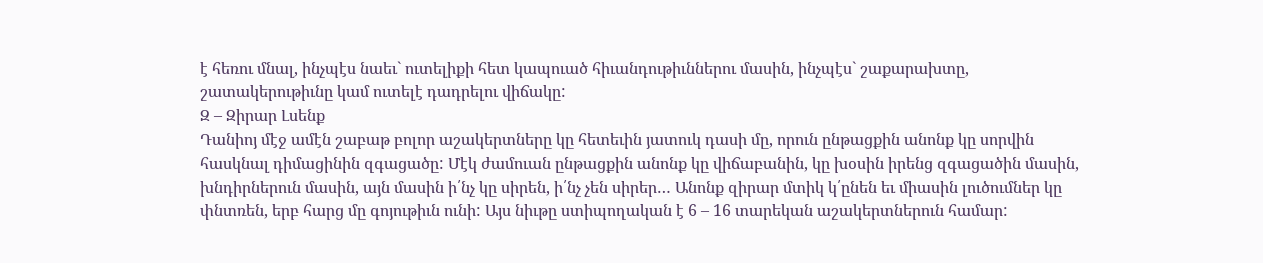է հեռու մնալ, ինչպէս նաեւ` ուտելիքի հետ կապուած հիւանդութիւններու մասին, ինչպէս` շաքարախտը, շատակերութիւնը կամ ուտելէ դադրելու վիճակը:
Զ – Զիրար Լսենք
Դանիոյ մէջ ամէն շաբաթ բոլոր աշակերտները կը հետեւին յատուկ դասի մը, որուն ընթացքին անոնք կը սորվին հասկնալ դիմացինին զգացածը: Մէկ ժամուան ընթացքին անոնք կը վիճաբանին, կը խօսին իրենց զգացածին մասին, խնդիրներուն մասին, այն մասին ի՛նչ կը սիրեն, ի՛նչ չեն սիրեր… Անոնք զիրար մտիկ կ՛ընեն եւ միասին լուծումներ կը փնտռեն, երբ հարց մը գոյութիւն ունի: Այս նիւթը ստիպողական է 6 – 16 տարեկան աշակերտներուն համար: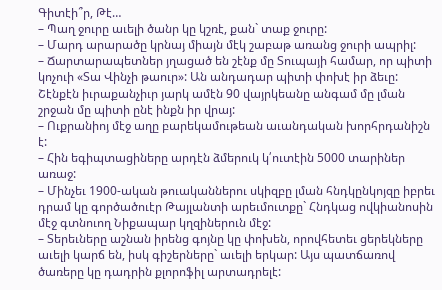Գիտէի՞ր, Թէ…
– Պաղ ջուրը աւելի ծանր կը կշռէ, քան` տաք ջուրը:
– Մարդ արարածը կրնայ միայն մէկ շաբաթ առանց ջուրի ապրիլ:
– Ճարտարապետներ յղացած են շէնք մը Տուպայի համար, որ պիտի կոչուի «Տա Վինչի թաուր»: Ան անդադար պիտի փոխէ իր ձեւը: Շէնքէն իւրաքանչիւր յարկ ամէն 90 վայրկեանը անգամ մը լման շրջան մը պիտի ընէ ինքն իր վրայ:
– Ուքրանիոյ մէջ աղը բարեկամութեան աւանդական խորհրդանիշն է:
– Հին եգիպտացիները արդէն ձմերուկ կ՛ուտէին 5000 տարիներ առաջ:
– Մինչեւ 1900-ական թուականներու սկիզբը լման հնդկընկոյզը իբրեւ դրամ կը գործածուէր Թայլանտի արեւմուտքը` Հնդկաց ովկիանոսին մէջ գտնուող Նիքապար կղզիներուն մէջ:
– Տերեւները աշնան իրենց գոյնը կը փոխեն, որովհետեւ ցերեկները աւելի կարճ են, իսկ գիշերները` աւելի երկար: Այս պատճառով ծառերը կը դադրին քլորոֆիլ արտադրելէ: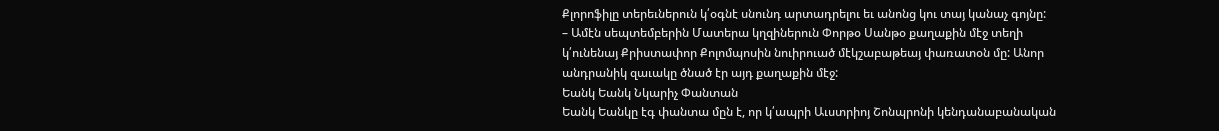Քլորոֆիլը տերեւներուն կ՛օգնէ սնունդ արտադրելու եւ անոնց կու տայ կանաչ գոյնը:
– Ամէն սեպտեմբերին Մատերա կղզիներուն Փորթօ Սանթօ քաղաքին մէջ տեղի կ՛ունենայ Քրիստափոր Քոլոմպոսին նուիրուած մէկշաբաթեայ փառատօն մը: Անոր անդրանիկ զաւակը ծնած էր այդ քաղաքին մէջ:
Եանկ Եանկ Նկարիչ Փանտան
Եանկ Եանկը էգ փանտա մըն է, որ կ՛ապրի Աւստրիոյ Շոնպրոնի կենդանաբանական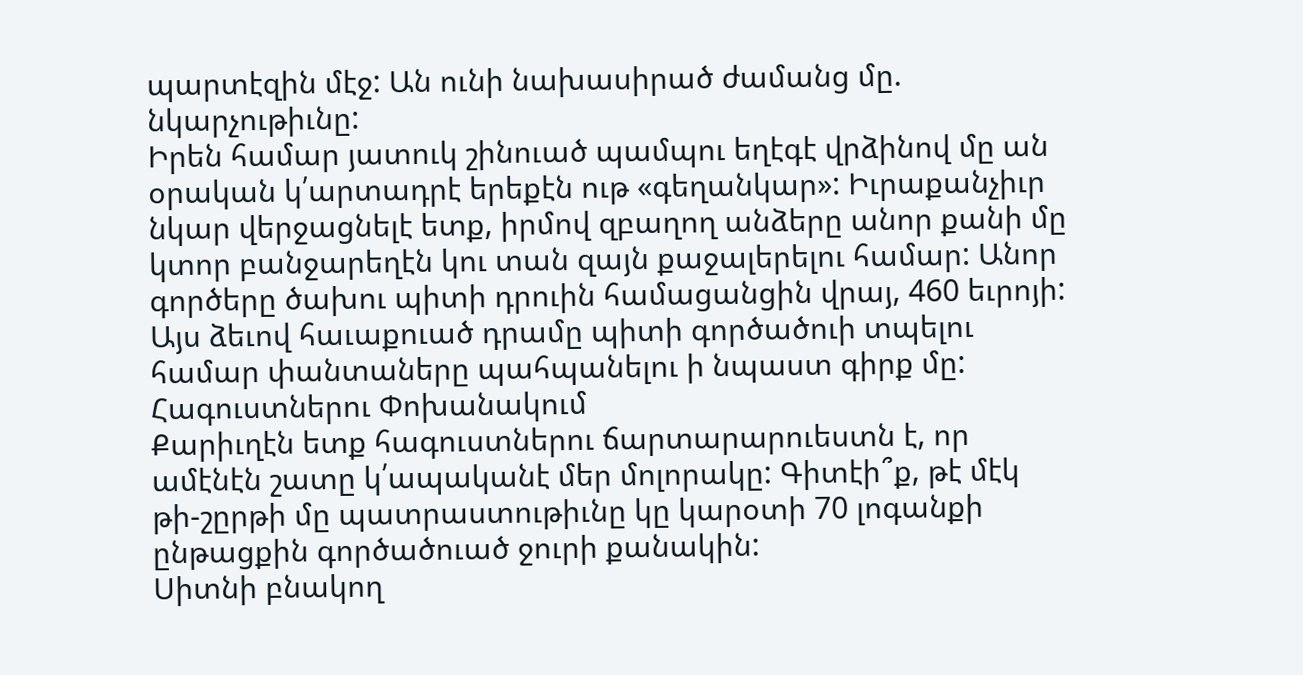պարտէզին մէջ: Ան ունի նախասիրած ժամանց մը. նկարչութիւնը:
Իրեն համար յատուկ շինուած պամպու եղէգէ վրձինով մը ան օրական կ՛արտադրէ երեքէն ութ «գեղանկար»: Իւրաքանչիւր նկար վերջացնելէ ետք, իրմով զբաղող անձերը անոր քանի մը կտոր բանջարեղէն կու տան զայն քաջալերելու համար: Անոր գործերը ծախու պիտի դրուին համացանցին վրայ, 460 եւրոյի: Այս ձեւով հաւաքուած դրամը պիտի գործածուի տպելու համար փանտաները պահպանելու ի նպաստ գիրք մը:
Հագուստներու Փոխանակում
Քարիւղէն ետք հագուստներու ճարտարարուեստն է, որ ամէնէն շատը կ՛ապականէ մեր մոլորակը: Գիտէի՞ք, թէ մէկ թի-շըրթի մը պատրաստութիւնը կը կարօտի 70 լոգանքի ընթացքին գործածուած ջուրի քանակին:
Սիտնի բնակող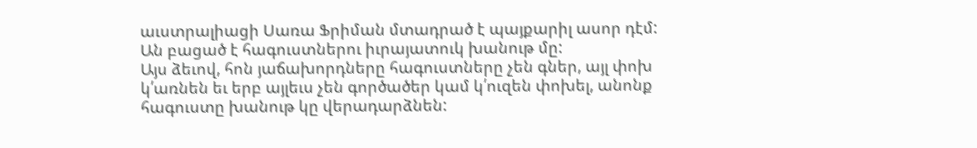աւստրալիացի Սառա Ֆրիման մտադրած է պայքարիլ ասոր դէմ: Ան բացած է հագուստներու իւրայատուկ խանութ մը:
Այս ձեւով, հոն յաճախորդները հագուստները չեն գներ, այլ փոխ կ՛առնեն եւ երբ այլեւս չեն գործածեր կամ կ՛ուզեն փոխել, անոնք հագուստը խանութ կը վերադարձնեն: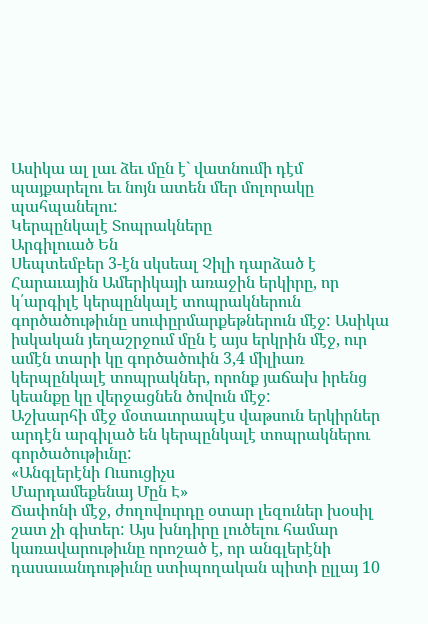Ասիկա ալ լաւ ձեւ մըն է` վատնումի դէմ պայքարելու եւ նոյն ատեն մեր մոլորակը պահպանելու:
Կերպընկալէ Տոպրակները
Արգիլուած Են
Սեպտեմբեր 3-էն սկսեալ Չիլի դարձած է Հարաւային Ամերիկայի առաջին երկիրը, որ կ՛արգիլէ կերպընկալէ տոպրակներուն գործածութիւնը սուփըրմարքեթներուն մէջ: Ասիկա իսկական յեղաշրջում մըն է այս երկրին մէջ, ուր ամէն տարի կը գործածուին 3,4 միլիառ կերպընկալէ տոպրակներ, որոնք յաճախ իրենց կեանքը կը վերջացնեն ծովուն մէջ:
Աշխարհի մէջ մօտաւորապէս վաթսուն երկիրներ արդէն արգիլած են կերպընկալէ տոպրակներու գործածութիւնը:
«Անգլերէնի Ուսուցիչս
Մարդամեքենայ Մըն Է»
Ճափոնի մէջ, ժողովուրդը օտար լեզուներ խօսիլ շատ չի գիտեր: Այս խնդիրը լուծելու համար կառավարութիւնը որոշած է, որ անգլերէնի դասաւանդութիւնը ստիպողական պիտի ըլլայ 10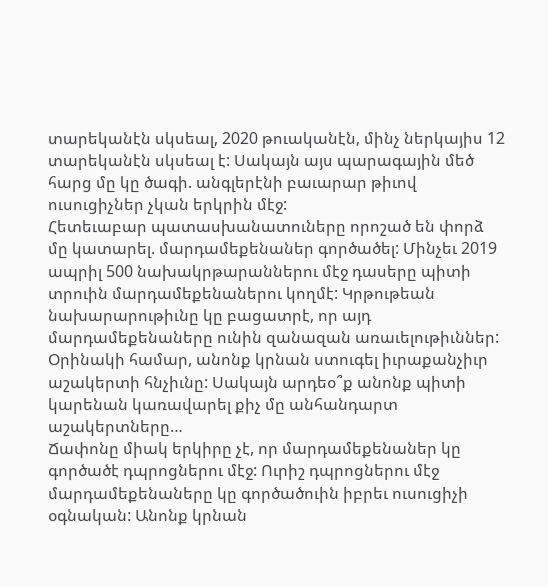տարեկանէն սկսեալ, 2020 թուականէն, մինչ ներկայիս 12 տարեկանէն սկսեալ է: Սակայն այս պարագային մեծ հարց մը կը ծագի. անգլերէնի բաւարար թիւով ուսուցիչներ չկան երկրին մէջ:
Հետեւաբար պատասխանատուները որոշած են փորձ մը կատարել. մարդամեքենաներ գործածել: Մինչեւ 2019 ապրիլ 500 նախակրթարաններու մէջ դասերը պիտի տրուին մարդամեքենաներու կողմէ: Կրթութեան նախարարութիւնը կը բացատրէ, որ այդ մարդամեքենաները ունին զանազան առաւելութիւններ: Օրինակի համար, անոնք կրնան ստուգել իւրաքանչիւր աշակերտի հնչիւնը: Սակայն արդեօ՞ք անոնք պիտի կարենան կառավարել քիչ մը անհանդարտ աշակերտները…
Ճափոնը միակ երկիրը չէ, որ մարդամեքենաներ կը գործածէ դպրոցներու մէջ: Ուրիշ դպրոցներու մէջ մարդամեքենաները կը գործածուին իբրեւ ուսուցիչի օգնական: Անոնք կրնան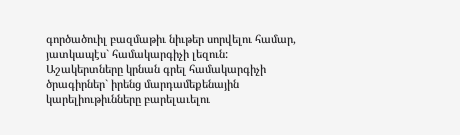գործածուիլ բազմաթիւ նիւթեր սորվելու համար, յատկապէս` համակարգիչի լեզուն: Աշակերտները կրնան գրել համակարգիչի ծրագիրներ` իրենց մարդամեքենային կարելիութիւնները բարելաւելու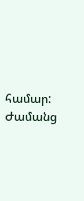համար:
Ժամանց